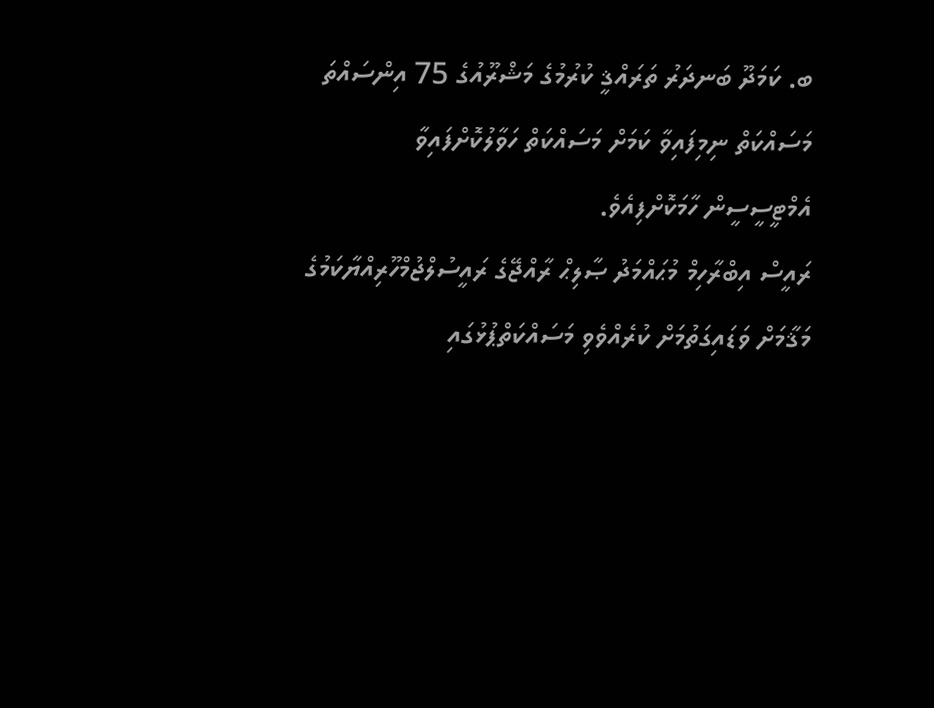ބ. ކަމަދޫ ބަނދަރު ތަރައްޤީ ކުރުމުގެ މަޝްރޫއުގެ 75 އިންސައްތަ މަސައްކަތް ނިމިފައިވާ ކަމަށް މަސައްކަތް ހަވާލުކޮށްފައިވާ އެމްޓީސީސީން ހާމަކޮށްފިއެވެ.
ރައީސް އިބްރާހިމް މުޙައްމަދު ޞާލިޙް ރާއްޖޭގެ ރައީސުލްޖުމްހޫރިއްޔާކަމުގެ މަޤާމަށް ވަޑައިގަތުމަށް ކުރެއްވެވި މަސައްކަތްޕުޅުގައި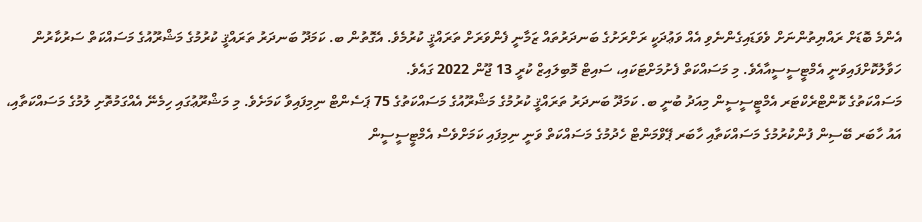އެންމެ ބޮޑަށް ރައްޔިތުންނަށް ވެވަޑައިގެންނެވި އެއް ވަޢުދަކީ ރަށްރަށުގެ ބަނދަރުތައް ޒަމާނީ ފެންވަރަށް ތަރައްޤީ ކުރުމެވެ. އެގޮތުން ބ. ކަމަދޫ ބަނދަރު ތަރައްޤީ ކުރުމުގެ މަޝްރޫއުގެ މަސައްކަތް ސަރުކާރުން ހަވާލުކޮށްފައިވަނީ އެމްޓީސީސީއާއެވެ. މި މަސައްކަތް ފެށުމަށްޓަކައި، ސައިޓް މޮބިލައިޒް ކުރީ 13 ޖޫން 2022 ގައެވެ.
މަސައްކަތުގެ ކޮންޓްރެކްޓަރ އެމްޓީސީސީން މިއަދު ބުނީ ބ. ކަމަދޫ ބަނދަރު ތަރައްޤީ ކުރުމުގެ މަޝްރޫއުގެ މަސައްކަތުގެ 75 ޕަސެންޓް ނިމިފައިވާ ކަމަށެވެ. މި މަޝްރޫޢުގައި ހިމެނޭ އެއްގަމުތޮށި ލުމުގެ މަސައްކަތާއި، އައު ހާބަރ ބޭސިން ފުންކުރުމުގެ މަސައްކަތާއި ހާބަރ ޕޭވްމަންޓް ހެދުމުގެ މަސައްކަތް ވަނީ ނިމިފައި ކަމަށްވެސް އެމްޓީސީސީން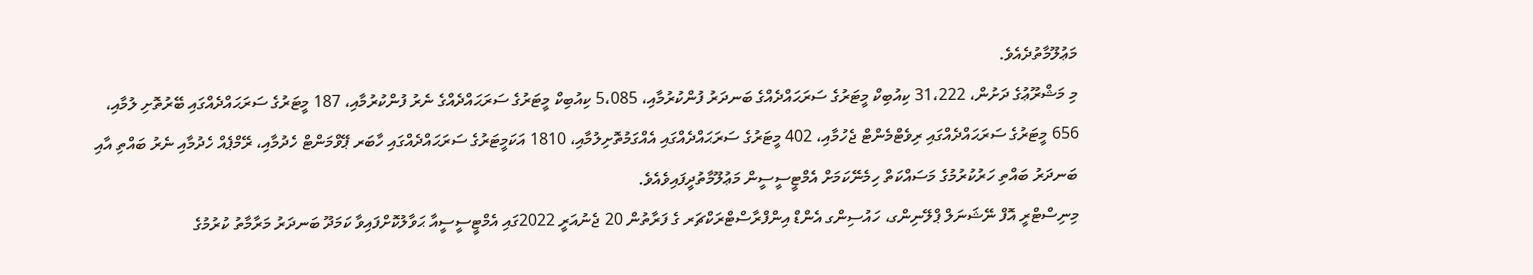މަޢުލޫމާތުދެއެވެ.
މި މަޝްރޫޢުގެ ދަށުން، 31،222 ކިއުބިކް މީޓަރުގެ ސަރަޙައްދެއްގެ ބަނދަރު ފުންކުރުމާއި، 5،085 ކިއުބިކް މީޓަރުގެ ސަރަޙައްދެއްގެ ނެރު ފުންކުރުމާއި، 187 މީޓަރުގެ ސަރަޙައްދެއްގައި ބޭރުތޮށި ލުމާއި، 656 މީޓަރުގެ ސަރަޙައްދެއްގައި ރިވެޓްމެންޓް ޖެހުމާއި، 402 މީޓަރުގެ ސަރަޙައްދެއްގައި އެއްގަމުތޮށިލުމާއި، 1810 އަކަމީޓަރުގެ ސަރަޙައްދެއްގައި ހާބަރ ޕޭވްމަންޓް ހެދުމާއި، ރޭމްޕެއް ހެދުމާއި ނެރު ބައްތި އާއި ބަނދަރު ބައްތި ހަރުކުރުމުގެ މަސައްކަތް ހިމެނޭކަމަށް އެމްޓީސީސީން މަޢުލޫމާތުދީފައިވެއެވެ.
މިނިސްޓްރީ އޮފް ނޭޝަނަލް ޕްލޭނިންގ، ހައުސިންގ އެންޑް އިންފްރާސްޓްރަކްޗަރ ގެ ފަރާތުން 20 ޖެނުއަރީ 2022ގައި އެމްޓީސީސީއާ ޙަވާލުކޮށްފައިވާ ކަމަދޫ ބަނދަރު މަރާމާތު ކުރުމުގެ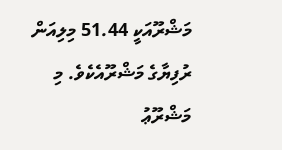މަޝްރޫއަކީ 51.44 މިލިއަން ރުފިޔާގެ މަޝްރޫއެކެވެ. މި މަޝްރޫޢު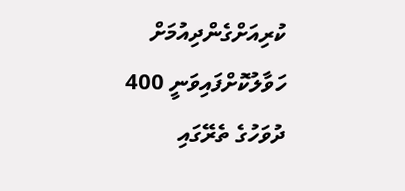ކުރިއަށްގެންދިއުމަށް ހަވާލުކޮށްފައިވަނީ 400 ދުވަހުގެ ތެރޭގައި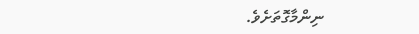ނިންމާގޮތަށެވެ.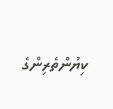ކިޔުންތެރިންގެ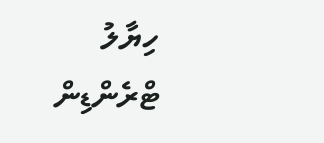ހިޔާލު
ޓްރެންޑިން